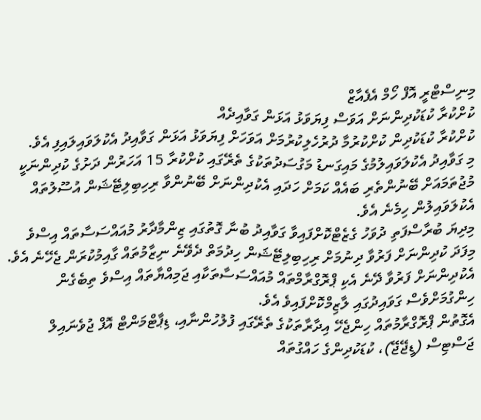މިނިސްޓްރީ އޮފް ހޯމް އެފެއާޒް
ކުށްކުރާ ކުޑަކުދިންނަށް އަވަސް ފިޔަވަޅު އަޅަން ގަވާއިދެއް
ކުށްކުރާ ކުޑަކުދިން ކުށްކުރުމާ ދުރުހެލިކުރުމަށް އަވަހަށް ފިޔަވަޅު އަޅަން ގަވާއިދު އެކުލަވައިލައިފި އެވެ.
މި ގަވާއިދު އެކުލަވައިލުމުގެ މައިގަނޑު މަގުސަދުތަކުގެ ތެރޭގައި ކުށްކުރާ 15 އަހަރުން ދަށުގެ ކުދިންނަކީ މުޖުތަމައަށް ބޭނުންތެރި ބައެއް ކަމަށް ހަދައި އެކުދިންނަށް ބޭނުންވާ ރިހިބިލިޓޭޝަން އުސޫލުތައް އެކުލަވައިލުން ހިމެނެ އެވެ.
މިދިޔަ ބުރާސްފަތި ދުވަހު ގެޒެޓްކޮށްފައިވާ ގަވާއިދު ބުނާ ގޮތުގައި ޒިންމާދާރު މުއައްސަސާތައް އިސްވެ މިފަދަ ކުދިންނަށް ފަރުވާ ދިނުމަށް ރިހިބިލިޓޭޝަން ހިދުމަތް ދެވޭނެ ނިޒާމުތައް ގާއިމުކުރަން ޖެހޭނެ އެވެ. އެކުދިންނަށް ފަރުވާ ދޭނެ އެކި ޕްރޮގްރާމްތައް މުއައްސަސާތަކާއި ޖަމިއްޔާތައް އިސްވެ ތިބެގެން ހިންގުމަށްވެސް ގަވައިދުގައި ލާޒިމްކޮށްފައިވެ އެވެ.
އެގޮތުން ޕްރޮގްރާމުތައް ހިންޖެހޭ އިދާރާތަކުގެ ތެރޭގައި ފުލުހުންނާއި، ޑިޕާޓްމަންޓް އޮފް ޖުވެނައިލް ޖަސްޓިސް (ޑީޖޭޖޭ)، ކުޑަކުދިންގެ ހައްގުތައް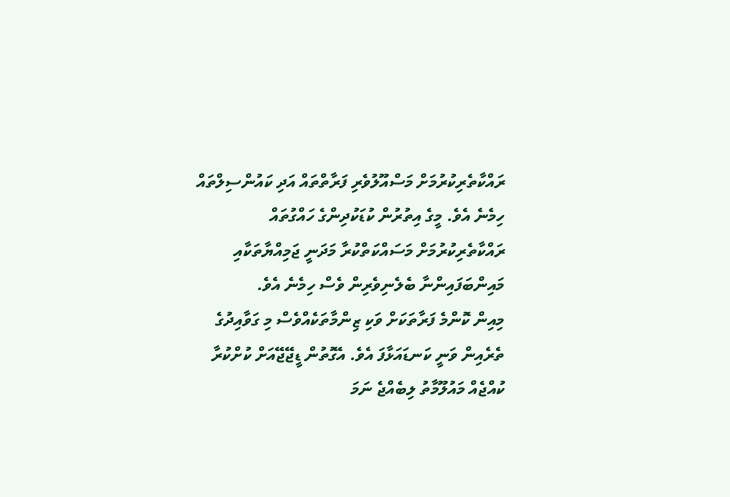ރައްކާތެރިކުރުމަށް މަސްއޫލުވެރި ފަރާތްތައް އަދި ކައުންސިލްތައް ހިމެނެ އެވެ. މީގެ އިތުރުން ކުޑަކުދިންގެ ހައްގުތައް ރައްކާތެރިކުރުމަށް މަސައްކަތްކުރާ މަދަނީ ޖަމިއްޔާތަކާއި މައިންބަފައިންނާ ބެލެނިވެރިން ވެސް ހިމެނެ އެވެ.
މިއިން ކޮންމެ ފަރާތަކަށް ވަކި ޒިންމާތަކެއްވެސް މި ގަވާއިދުގެ ތެރެއިން ވަނީ ކަނޑައަޅާފަ އެވެ. އެގޮތުން ޑީޖޭޖޭއަށް ކުށްކުރާ ކުއްޖެއް މައުލޫމާތު ލިބެއްޖެ ނަމަ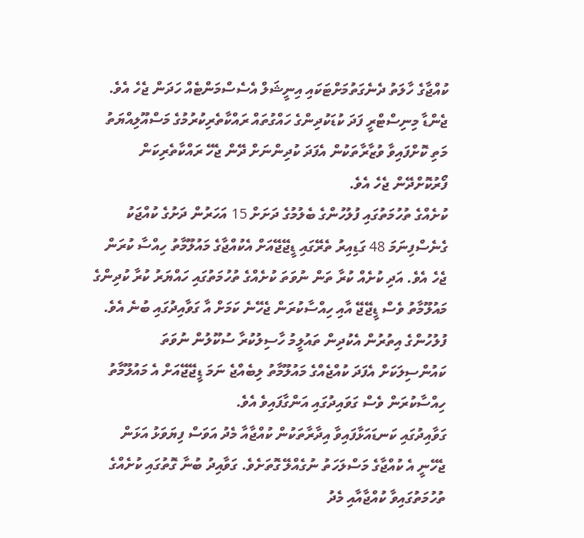ކުއްޖާގެ ހާލަތު ދެނެގަތުމަށްޓަކައި އިނީޝަލް އެސެސްމަންޓެއް ހަދަން ޖެހެ އެވެ.
ޖެންޑާ މިނިސްޓްރީ ފަދަ ކުޑަކުދިންގެ ހައްގުތައް ރައްކާތެރިކުރުމުގެ މަސްއޫލިއްޔަތު މަތި ކޮށްފައިވާ ވުޒާރާތަކުން އެފަދަ ކުދިންނަށް ދޭން ޖެހޭ ރައްކާތެރިކަން ފޯރުކޮށްދޭން ޖެހެ އެވެ.
ކުށެއްގެ ތުހުމަތުގައި ފުލުހުންގެ ބެލުމުގެ ދަށަށް 15 އަހަރުން ދަށުގެ ކުއްޖަކު ގެނެސްފިނަމަ 48 ގަޑިއިރު ތެރޭގައި ޑީޖޭޖޭއަށް އެކުއްޖާގެ މައުލޫމާތު ހިއްސާ ކުރަން ޖެހެ އެވެ. އަދި ކުށެއް ކުރާ ތަން ނުވަތަ ކުށެއްގެ ތުހުމަތުގައި ހައްޔަރު ކުރާ ކުދިންގެ މައުލޫމާތު ވެސް ޑީޖޭޖޭ އާއި ހިއްސާކުރަން ޖެހޭނެ ކަމަށް އާ ގަވާއިދުގައި ބުނެ އެވެ.
ފުލުހުންގެ އިތުރުން އެކުދިން ތައުލީމު ހާސިލުކުރާ ސުކޫލުން ނުވަތަ ކައުންސިލަކަށް އެފަދަ ކުއްޖެއްގެ މައުލޫމާތު ލިބެއްޖެ ނަމަ ޑީޖޭޖޭއަށް އެ މައުލޫމާތު ހިއްސާކުރަން ވެސް ގަވައިދުގައި އަންގާފައިވެ އެވެ.
ގަވާއިދުގައި ކަނޑައަޅާފައިވާ އިދާރާތަކުން ކުއްޖާއާ މެދު އަވަސް ފިޔަވަޅު އަޅަން ޖެހޭނީ އެ ކުއްޖާގެ މަސްލަހަތު ނުގެއްލޭ ގޮތަށެވެ. ގަވާއިދު ބުނާ ގޮތުގައި ކުށެއްގެ ތުހުމަތުގައިވާ ކުއްޖާއާއި މެދު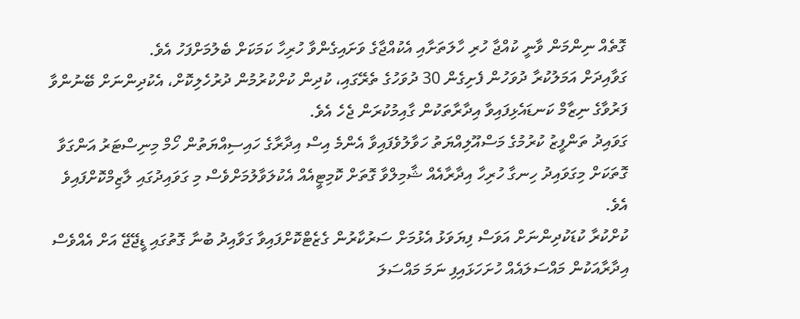ގޮތެއް ނިންމަން ވާނީ ކުއްޖާ ހުރި ހާލަތަށާއި އެކުއްޖާގެ ވަށައިގެންވާ ހުރިހާ ކަމަކަށް ބެލުމަށްފަހު އެވެ.
ގަވާއިދަށް އަމަލުކުރާ ދުވަހުން ފެށިގެން 30 ދުވަހުގެ ތެރޭގައި، ކުދިން ކުށްކުރުމުން ދުރުހެލިކޮށް، އެކުދިންނަށް ބޭނުންވާ ފަރުވާގެ ނިޒާމް ކަނޑައެޅިފައިވާ އިދާރާތަކުން ގާއިމުކުރަން ޖެހެ އެވެ.
ގަވައިދު ތަންފީޒު ކުރުމުގެ މަސްއޫލިއްޔަތު ހަވާލުވެފައިވާ އެންމެ އިސް އިދާރާގެ ހައިސިއްޔަތުން ހޯމް މިނިސްޓަރު އަންގަވާ ގޮތަކަށް މިގަވައިދު ހިނގާ ހުރިހާ އިދާރާއެއް ޝާމިލްވާ ގޮތަށް ކޮމިޓީއެއް އެކުލަވާލުމަށްވެސް މި ގަވައިދުގައި ލާޒިމްކޮށްފައިވެ އެވެ.
ކުށްކުރާ ކުޑަކުދިންނަށް އަވަސް ފިޔަވަޅު އެޅުމަށް ސަރުކާރުން ގެޒެޓްކޮށްފައިވާ ގަވާއިދު ބުނާ ގޮތުގައި ޑީޖޭޖޭ އަށް އެއްވެސް އިދާރާއަކުން މައްސަލައެއް ހުށަހަޅައިފި ނަމަ މައްސަލަ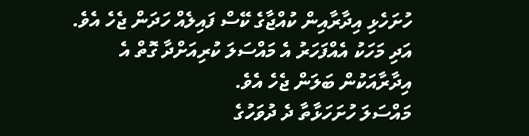ހުށަހެޅި އިދާރާއިން ކުއްޖާގެ ކޭސް ފައިލެއް ހަދަން ޖެހެ އެވެ. އަދި މަހަކު އެއްފަހަރު އެ މައްސަލަ ކުރިއަށްދާ ގޮތް އެ އިދާރާއަކުން ބަލަން ޖެހެ އެވެ.
މައްސަލަ ހުށަހަޅާތާ ދެ ދުވަހުގެ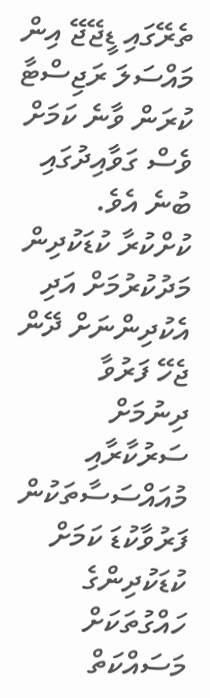ތެރޭގައި ޑީޖޭޖޭ އިން މައްސަލަ ރަޖިސްޓާ ކުރަން ވާނެ ކަމަށް ވެސް ގަވާއިދުގައި ބުނެ އެވެ.
ކުށްކުރާ ކުޑަކުދިން މަދުކުރުމަށް އަދި އެކުދިންނަށް ދޭން ޖެހޭ ފަރުވާ ދިނުމަށް ސަރުކާރާއި މުއައްސަސާތަކުން ފަރުވާކުޑަ ކަމަށް ކުޑަކުދިންގެ ހައްގުތަކަށް މަސައްކަތް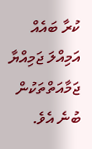ކުރާ ބައެއް އަމިއްލަ ޖަމިއްޔާ ޖަމާއަތްތަކުން ބުނެ އެވެ.